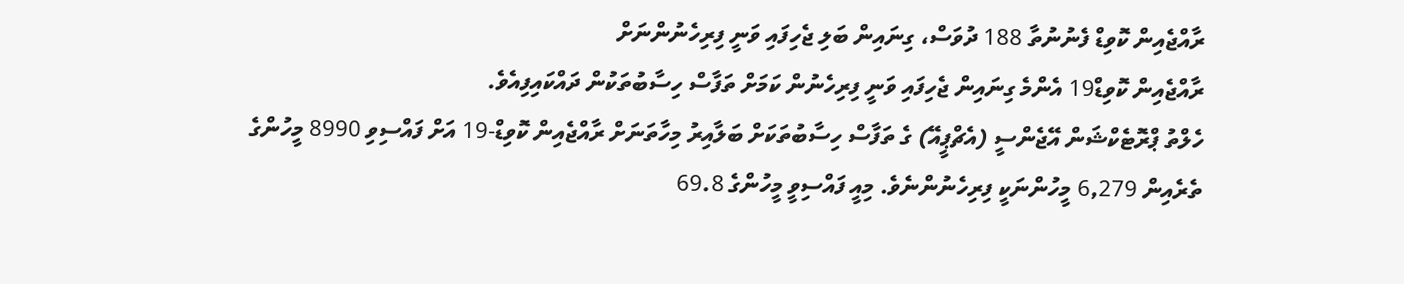ރާއްޖެއިން ކޮވިޑް ފެނުނުތާ 188 ދުވަސް، ގިނައިން ބަލި ޖެހިފައި ވަނީ ފިރިހެނުންނަށް
ރާއްޖެއިން ކޮވިޑް19 އެންމެ ގިނައިން ޖެހިފައި ވަނީ ފިރިހެނުން ކަމަށް ތަފާސް ހިސާބުތަކުން ދައްކައިފިއެވެ.
ހެލްތު ޕްރޮޓެކްޝަން އޭޖެންސީ (އެޗްޕީއޭ) ގެ ތަފާސް ހިސާބުތަކަށް ބަލާއިރު މިހާތަނަށް ރާއްޖެއިން ކޮވިޑް-19 އަށް ފައްސިވި 8990 މީހުންގެ ތެރެއިން 6,279 މީހުންނަކީ ފިރިހެނުންނެވެ. މިއީ ފައްސިވީ މީހުންގެ 69.8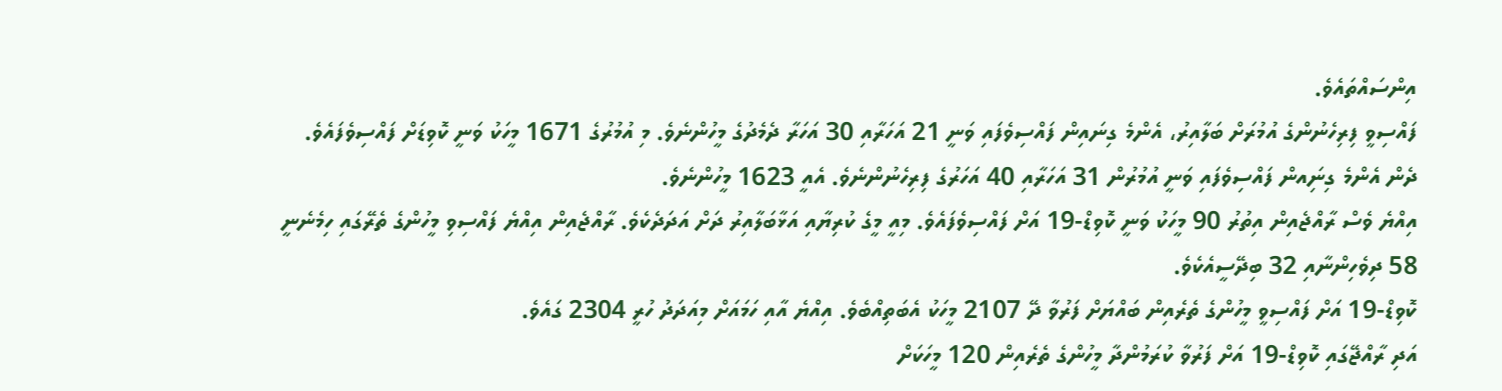އިންސައްތައެވެ.
ފައްސިވީ ފިރިހެނުންގެ އުމުރަށް ބަލާއިރު، އެންމެ ގިނައިން ފައްސިވެފައި ވަނީ 21 އަހަރާއި 30 އަހަރާ ދެމެދުގެ މީހުންނެވެ. މި އުމުރުގެ 1671 މީހަކު ވަނީ ކޮވިޑަށް ފައްސިވެފައެވެ. ދެން އެންމެ ގިނަިއން ފައްސިވެފައި ވަނީ އުމުރުން 31 އަހަރާއި 40 އަހަރުގެ ފިރިހެނުންނެވެ. އެއީ 1623 މީހުންނެވެ.
އިއްޔެ ވެސް ރާއްޖެއިން އިތުރު 90 މީހަކު ވަނީ ކޮވިޑް-19 އަށް ފައްސިވެފައެވެ. މިއީ މީގެ ކުރިޔާއި އަޅާބަލާއިރު ދަށް އަދަދެކެވެ. ރާއްޖެއިން އިއްޔެ ފައްސިވި މީހުންގެ ތެރޭގައި ހިމެނެނީ 58 ދިވެހިންނާއި 32 ބިދޭސީއެކެވެ.
ކޮވިޑް-19 އަށް ފައްސިވީ މީހުންގެ ތެރެއިން ބައްޔަށް ފަރުވާ ދޭ 2107 މީހަކު އެބަތިއްބެވެ. އިއްޔެ އާއި ހަމައަށް މިއަދަދު ހުރީ 2304 ގައެވެ.
އަދި ރާއްޖޭގައި ކޮވިޑް-19 އަށް ފަރުވާ ކުރަމުންދާ މީހުންގެ ތެރެއިން 120 މީހަކަށް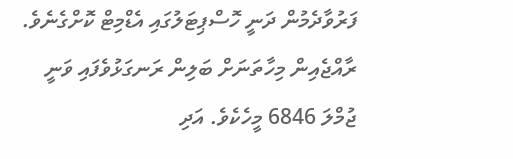ފަރުވާދެމުން ދަނީ ހޮސްޕިޓަލުގައި އެޑްމިޓް ކޮށްގެނެވެ.
ރާއްޖެއިން މިހާތަނަށް ބަލިން ރަނގަޅުވެފައި ވަނީ ޖުމްލަ 6846 މީހެކެވެ. އަދި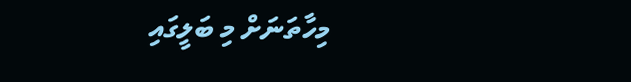މިހާތަނަށް މި ބަލީގައި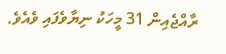ރާއްޖެއިން 31 މީހަކު ނިޔާވެފައި ވެއެވެ.